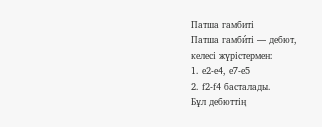Патша гамбиті
Патша гамби́ті — дебют, келесі жүрістермен:
1. e2-e4, e7-e5
2. f2-f4 басталады.
Бұл дебюттің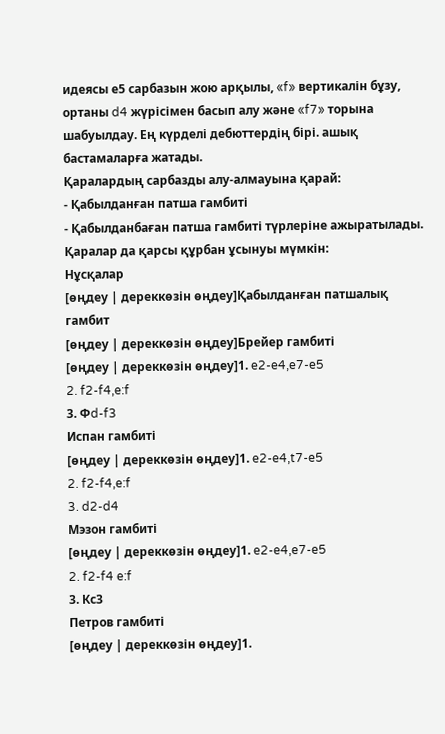идеясы е5 сарбазын жою арқылы, «f» вертикалін бұзу, ортаны d4 жүрісімен басып алу және «f7» торына шабуылдау. Ең күрделі дебюттердің бірі. ашық бастамаларға жатады.
Қаралардың сарбазды алу-алмауына қарай:
- Қабылданған патша гамбиті
- Қабылданбаған патша гамбиті түрлеріне ажыратылады.
Қаралар да қарсы құрбан ұсынуы мүмкін:
Нұсқалар
[өңдеу | дереккөзін өңдеу]Қабылданған патшалық гамбит
[өңдеу | дереккөзін өңдеу]Брейер гамбиті
[өңдеу | дереккөзін өңдеу]1. e2-e4,e7-e5
2. f2-f4,e:f
3. Фd-f3
Испан гамбиті
[өңдеу | дереккөзін өңдеу]1. e2-e4,t7-e5
2. f2-f4,e:f
3. d2-d4
Мэзон гамбиті
[өңдеу | дереккөзін өңдеу]1. e2-e4,e7-e5
2. f2-f4 e:f
3. Кc3
Петров гамбиті
[өңдеу | дереккөзін өңдеу]1.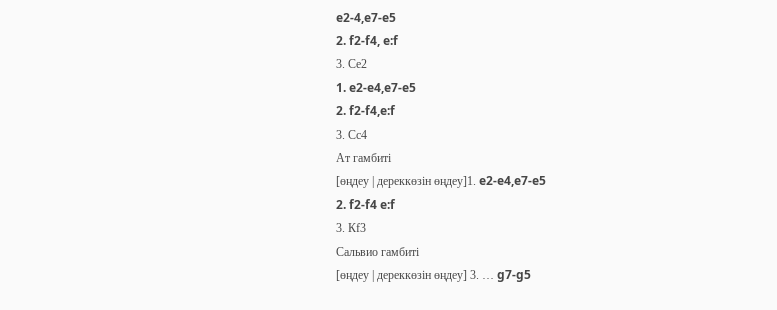e2-4,e7-e5
2. f2-f4, e:f
3. Сe2
1. e2-e4,e7-e5
2. f2-f4,e:f
3. Сc4
Ат гамбиті
[өңдеу | дереккөзін өңдеу]1. e2-e4,e7-e5
2. f2-f4 e:f
3. Кf3
Сальвио гамбиті
[өңдеу | дереккөзін өңдеу] 3. … g7-g5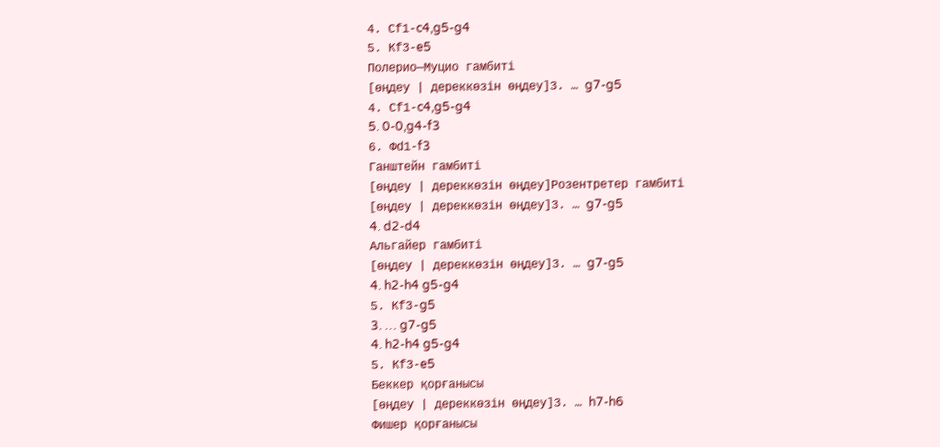4. Сf1-c4,g5-g4
5. Кf3-e5
Полерио—Муцио гамбиті
[өңдеу | дереккөзін өңдеу]3. … g7-g5
4. Сf1-c4,g5-g4
5. 0-0,g4-f3
6. Фd1-f3
Ганштейн гамбиті
[өңдеу | дереккөзін өңдеу]Розентретер гамбиті
[өңдеу | дереккөзін өңдеу]3. … g7-g5
4. d2-d4
Альгайер гамбиті
[өңдеу | дереккөзін өңдеу]3. … g7-g5
4. h2-h4 g5-g4
5. Кf3-g5
3. … g7-g5
4. h2-h4 g5-g4
5. Кf3-e5
Беккер қорғанысы
[өңдеу | дереккөзін өңдеу]3. … h7-h6
Фишер қорғанысы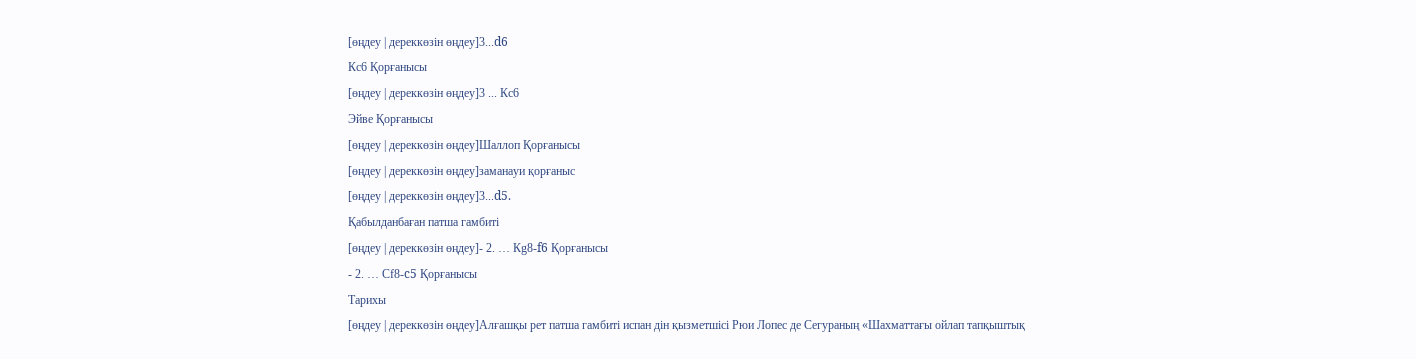[өңдеу | дереккөзін өңдеу]3...d6
Кc6 Қорғанысы
[өңдеу | дереккөзін өңдеу]3 ... Кc6
Эйве Қорғанысы
[өңдеу | дереккөзін өңдеу]Шаллоп Қорғанысы
[өңдеу | дереккөзін өңдеу]заманауи қорғаныс
[өңдеу | дереккөзін өңдеу]3...d5.
Қабылданбаған патша гамбиті
[өңдеу | дереккөзін өңдеу]- 2. … Кg8-f6 Қорғанысы
- 2. … Сf8-c5 Қорғанысы
Тарихы
[өңдеу | дереккөзін өңдеу]Алғашқы рет патша гамбиті испан дін қызметшісі Рюи Лопес де Сегураның «Шахматтағы ойлап тапқыштық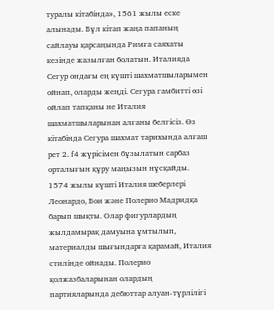туралы кітабінда», 1561 жылы еске алынады. Бұл кітап жаңа папаның сайлауы қарсаңында Римға саяхаты кезінде жазылған болатын. Италияда Сегур ондағы ең күшті шахматшыларымен ойнап, оларды жеңді. Сегура гамбитті өзі ойлап тапқаны не Италия шахматшыларынан алғаны белгісіз. Өз кітабінда Сегура шахмат тарихында алғаш рет 2. f4 жүрісімен бұзылатын сарбаз орталығын құру маңызын нұсқайды.
1574 жылы күшті Италия шеберлері Леонардо, Бои және Полерио Мадридқа барып шықты. Олар фигурлардың жылдамырақ дамуына ұмтылып, материалды шығындарға қарамай, Италия стилінде ойнады. Полерио қолжазбаларынан олардың партияларында дебюттар алуан-түрлілігі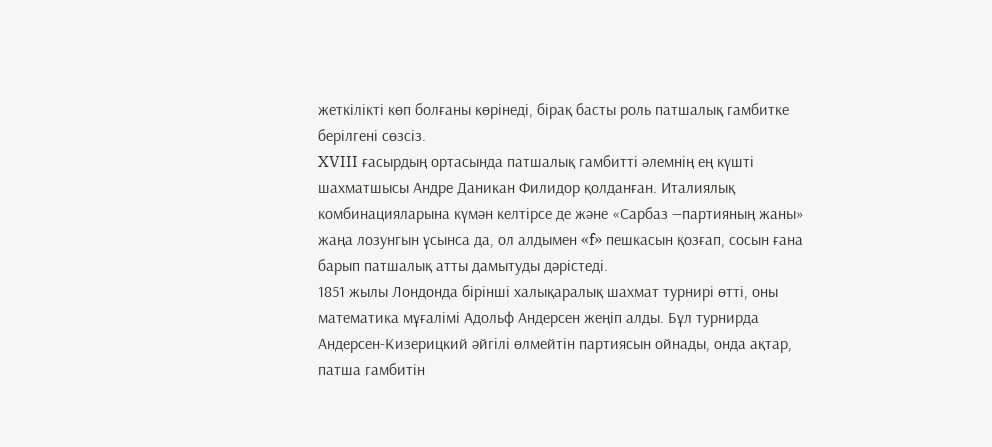жеткілікті көп болғаны көрінеді, бірақ басты роль патшалық гамбитке берілгені сөзсіз.
XVIII ғасырдың ортасында патшалық гамбитті әлемнің ең күшті шахматшысы Андре Даникан Филидор қолданған. Италиялық комбинацияларына күмән келтірсе де және «Сарбаз —партияның жаны» жаңа лозунгын ұсынса да, ол алдымен «f» пешкасын қозғап, сосын ғана барып патшалық атты дамытуды дәрістеді.
1851 жылы Лондонда бірінші халықаралық шахмат турнирі өтті, оны математика мұғалімі Адольф Андерсен жеңіп алды. Бұл турнирда Андерсен-Кизерицкий әйгілі өлмейтін партиясын ойнады, онда ақтар, патша гамбитін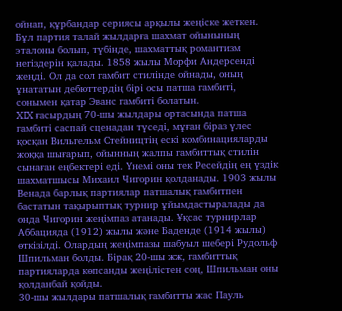ойнап, құрбандар сериясы арқылы жеңіске жеткен. Бұл партия талай жылдарға шахмат ойынының эталоны болып, түбінде, шахматтық романтизм негіздерін қалады. 1858 жылы Морфи Андерсенді жеңді. Ол да сол гамбит стилінде ойнады, оның ұнататын дебюттердің бірі осы патша гамбиті, сонымен қатар Эванс гамбиті болатын.
XIX ғасырдың 70-шы жылдары ортасында патша гамбиті саспай сценадан түседі, мұған біраз үлес қосқан Вильгельм Стейництің ескі комбинацияларды жоққа шығарып, ойынның жалпы гамбиттық стилін сынаған еңбектері еді. Үнемі оны тек Ресейдің ең үздік шахматшысы Михаил Чигорин қолданады. 1903 жылы Венада барлық партиялар патшалық гамбитпен бастатын тақырыптық турнир ұйымдастыралады да онда Чигорин жеңімпаз атанады. Ұқсас турнирлар Аббацияда (1912) жылы және Баденде (1914 жылы) өткізілді. Олардың жеңімпазы шабуыл шебері Рудольф Шпильман болды. Бірақ 20-шы жж, гамбиттық партияларда көпсанды жеңілістен соң, Шпильман оны қолданбай қойды.
30-шы жылдары патшалық гамбитты жас Пауль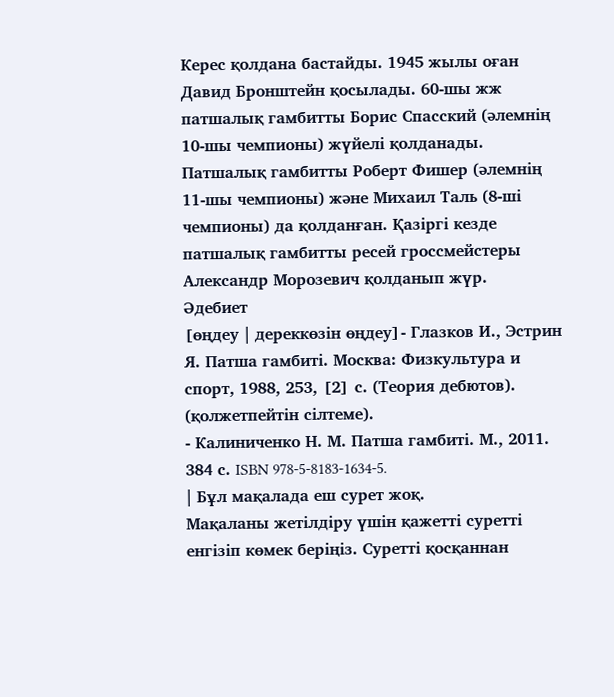Керес қолдана бастайды. 1945 жылы оған Давид Бронштейн қосылады. 60-шы жж патшалық гамбитты Борис Спасский (әлемнің 10-шы чемпионы) жүйелі қолданады. Патшалық гамбитты Роберт Фишер (әлемнің 11-шы чемпионы) және Михаил Таль (8-ші чемпионы) да қолданған. Қазіргі кезде патшалық гамбитты ресей гроссмейстеры Александр Морозевич қолданып жүр.
Әдебиет
[өңдеу | дереккөзін өңдеу]- Глазков И., Эстрин Я. Патша гамбиті. Москва: Физкультура и спорт, 1988, 253, [2] с. (Теория дебютов). (қолжетпейтін сілтеме).
- Калиниченко Н. М. Патша гамбиті. М., 2011. 384 с. ISBN 978-5-8183-1634-5.
| Бұл мақалада еш сурет жоқ.
Мақаланы жетілдіру үшін қажетті суретті енгізіп көмек беріңіз. Суретті қосқаннан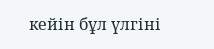кейін бұл үлгіні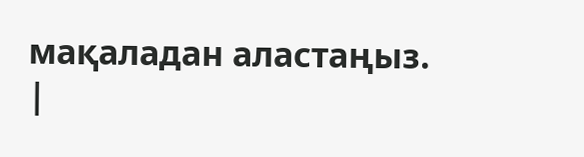мақаладан аластаңыз.
|